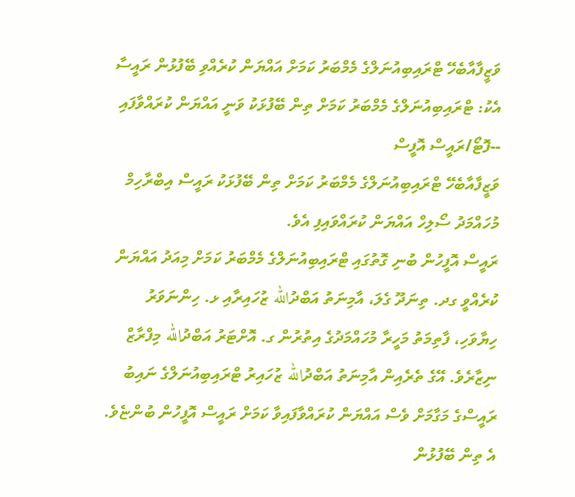ވަޒީފާއާބެހޭ ޓްރައިބިއުނަލްގެ މެމްބަރު ކަމަށް އައްޔަން ކުރެއްވި ބޭފުޅުން ރައީސާ އެކު: ޓްރައިބިއުނަލްގެ މެމްބަރު ކަމަށް ތިން ބޭފުޅަކު ވަނީ އައްޔަން ކުރައްވާފައި --ފޮޓޯ/ރައީސް އޮފީސް
ވަޒީފާއާބެހޭ ޓްރައިބިއުނަލްގެ މެމްބަރު ކަމަށް ތިން ބޭފުޅަކު ރައީސް އިބްރާހިމް މުހައްމަދު ސޯލިހް އައްޔަން ކުރައްވައިފި އެވެ.
ރައީސް އޮފީހުން ބުނި ގޮތުގައި ޓްރައިބިއުނަލްގެ މެމްބަރު ކަމަށް މިއަދު އައްޔަން ކުރެއްވީ ގދ. ތިނަދޫ ގެލަ، އާމިނަތު އަބްދުالله ޒުހައިރާއި ޅ. ހިންނަވަރު ހިޔާވަހި، ފާތިމަތު މަހީރާ މުހައްމަދުގެ އިތުރުން ގ. އޮށްޓަރު އަބްދުالله މިފްރާޒް ނިޒާރެވެ. އޭގެ ތެރެއިން އާމިނަތު އަބްދުالله ޒުހައިރު ޓްރައިބިއުނަލްގެ ނައިބު ރައީސްގެ މަގާމަށް ވެސް އައްޔަން ކުރައްވާފައިވާ ކަމަށް ރައީސް އޮފީހުން ބުންޏެވެ.
އެ ތިން ބޭފުޅުން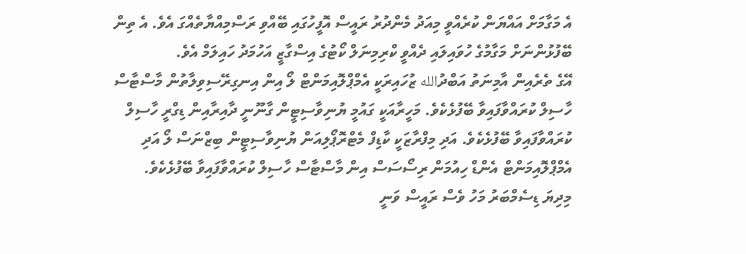އެ މަގާމަށް އައްޔަން ކުރެއްވީ މިއަދު މެންދުރު ރައީސް އޮފީހުގައި ބޭއްވި ރަސްމިއްޔާތެއްގަ އެވެ. އެ ތިން ބޭފުޅުންނަށް މަގާމުގެ ހުވައިލައި ދެއްވީ ކްރިމިނަލް ކޯޓުގެ އިސްގާޒީ އަހުމަދު ހައިލަމް އެވެ.
އޭގެ ތެރެއިން އާމިނަތު އަބްދުالله ޒުހައިރަކީ އެމްޕްލޮއިމަންޓް ލޯ އިން އިނގިރޭސިވިލާތުން މާސްޓާސް ހާސިލް ކުރައްވާފައިވާ ބޭފުޅެކެވެ. މަހީރާއަކީ ގައުމީ ޔުނިވާސިޓީން ގާނޫނީ ދާއިރާއިން ޑިގްރީ ހާސިލް ކުރައްވާފައިވާ ބޭފުޅެކެވެ. އަދި މިފްރާޒަކީ ކާޑިފް މެޓްރޮޕޯލިއަން ޔުނިވާސިޓީން ބިޒްނަސް ލޯ އަދި އެމްޕްލޮއިމަންޓް އެންޑް ހިއުމަން ރިސޯސަސް އިން މާސްޓާސް ހާސިލް ކުރައްވާފައިވާ ބޭފުޅެކެވެ.
މިދިޔަ ޑިސެމްބަރު މަހު ވެސް ރައީސް ވަނީ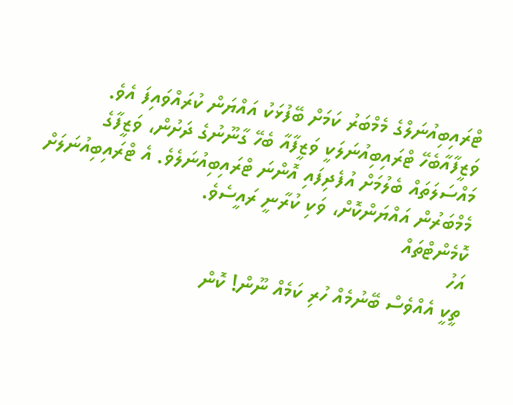ޓްރައިބިއުނަލްގެ މެމްބަރު ކަމަށް ބޭފުޅަކު އައްޔަން ކުރައްވައިފަ އެވެ.
ވަޒީފާއާބެހޭ ޓްރައިބިއުނަލަކީ ވަޒީފާއާ ބެހޭ ގާނޫނުގެ ދަށުން، ވަޒީފާގެ މައްސަލަތައް ބެލުމަށް އުފެދިފައި އޮންނަ ޓްރައިބިއުނަލެވެ. އެ ޓްރައިބިއުނަލަށް މެމްބަރުން އައްޔަންކޮށް، ވަކި ކުރާނީ ރައީސެވެ.
ކޮމެންޓްތައް
އަހު
ތީކީ އެއްވެސް ބޭނުމެއް ހުރި ކަމެއް ނޫން! ކޮން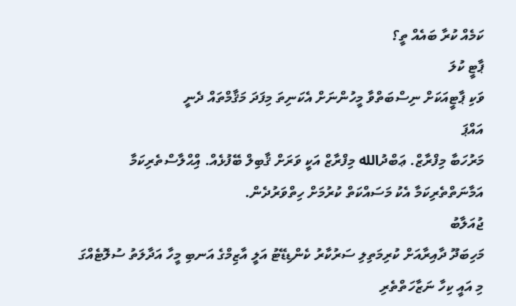ކަމެއް ކުރާ ބައެއް ތީ؟
ޕާޓީ ކުލަ
ވަކި ޕާޓީއަކަށް ނިސްބަތްވާ މީހުންނަށް އެކަނިތަ މިފަދަ މަޤާމްތައް ދެނީ
އައްޕަ
މަރުހަބާ މިފްރާޒް. ޢަބްދުالله މިފްރާޒް އަކީ ވަރަށް ޤާބިލް ބޭފުޅެއް. އިްޙްލާސްތެރިކަމާ އަމާނަތްތެރިކަމާ އެކު މަސައްކަތް ކުރުމަށް ހިތްވަރުދެން.
ޖުއަލާބު
މަހިބަދޫ ދާއިރާއަށް ކުރިމަތިލި ސަރުކާރު ކެންޑިޑޭޓު އަލީ އާޒިމްގެ އަނބި މީހާ އަދާލަތު ސުލޮޓެއްގަ މި އައީ ކިހާ ނަޒާހަތްތެރި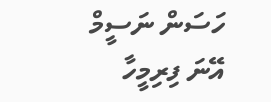ހަސަން ނަސީމް
އޭނަ ފިރިމީހާ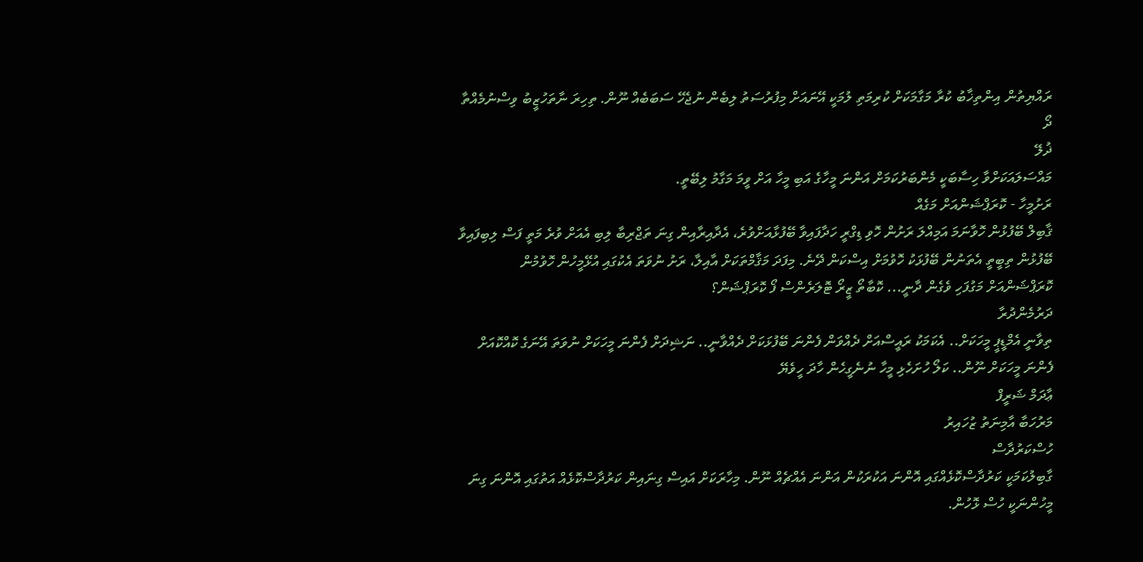ރައްޔިތުން އިންތިޚާބު ކުރާ މަގާމަކަށް ކުރިމަތި ލުމަކީ އޭނައަށް މިފުރުސަތު ލިބެން ނުޖެހޭ ސަބަބެއް ނޫން. ތިހިރަ ނާތަހުޒީބު ވިސްނުމެއްތާ ދޯ
ޛުލޭ
މައްސަލައަކަށްވާ ހިސާބަކީ މެންބަރުކަމަށް އަންނަ މީހާގެ އަބި މީހާ އަށް ވީމަ މަގާމު ލިބޭތީ.
ރަށުމީހާ - ކޮރަޕްޝަންއަށް މަގެއް
ޤާބިލް ބޭފުޅުން ހޮވާނަމަ އަމިއްލަ ރަށުން ހޮވި ޑިގްރީ ހަދާފައިވާ ބޭފުޅާއަށްވުރެ، އެދާއިރާއިން ގިނަ ތަޖްރިބާ ލިބި އެއަށް ވުރެ މަތީ ފަސް ލިބިފައިވާ ބޭފުޅުން ތިބީތީ އެތަނުން ބޭފުޅަކު ހޮވުމަށް އިސްކަން ދޭނެ. މިފަދަ މަޤާމްތަކަށް އާއިލާ، ރަށު ނުވަތަ އެކުގައި އުޅޭމީހުން ހޮވުމުން ކޮރަޕްޝަންއަށް މަގުފަހި ވެގެން ދާނީ... ކޮބާތޯ ޒީރޯ ޓޮލަރެންސް ފޯ ކޮރަޕްޝަން؟
ދަރުމެންދުރާ
ތިވާނީ އެމްޑީޕީ މީހަކަށް.. އެކަމަކު ރައީސްއަށް ދެއްވަން ފެންނަ ބޭފުޅަކަށް ދެއްވާނީ.. ނަޝިދަށް ފެންނަ މީހަކަށް ނުވަތަ އޭނަގެ ކޮއްކޮއަށް ފެންނަ މީހަކަށް ނޫން.. ކަލޯ ހުށަހެޅި މީހާ ނުނެގީހެން ހާދަ ހީވެޔޭ
ޢާދަމް ޝަރީފް
މަރުހަބާ އާމިނަތު ޒުހައިރު
ހުސްކަރުދާސް
ގާބިލުކަމަކީ ކަރުދާސްކޮޅެއްގައި އޮންނަ އަކުރަކުން އަންނަ އެއްޗެއް ނޫން. މިހާރަކަށް އައިސް ގިނައިން ކަރުދާސްކޮޅެއް އަތުގައި އޮންނަ ގިނަ މީހުންނަކީ ހުސް ޅޮހުން.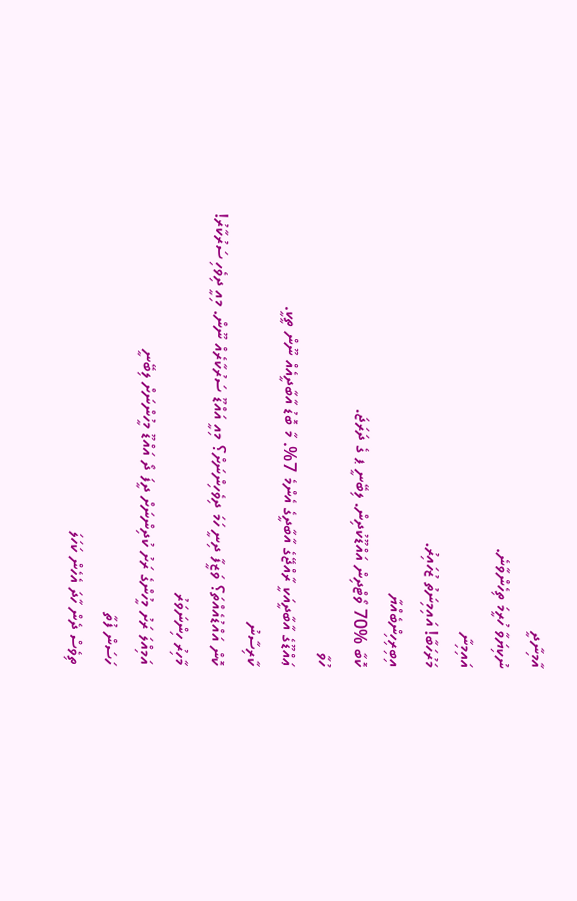އާމިނާދީ
ނުކިޔަވާ ހުރީމަ ތިހެންވާނެ.
އައިމިނާ
މަރުހަބާ! އައިމިނަތު ޒުހައިރު.
އިބިރިހިންބެއްޔާ
ކޮބާ %70 ވޯޓްދިން އައްޑޫކުދިން. ލިބޭނީ ޕ ގެ ދަރަޖަ.
ހުވާ
ޢައްޑޫގެ އާބާދީއަކީ ރާއްޖޭގެ އާބާދީގެ އެންމެ 7%. މާ ބޮޑު އާބާދީއެއް ނޫން ތީކީ.
ކާރިސާނު
ކޮން އައްޑުއެއްތަ؟ ވަޒީފާ ދިނީ ހަމަ ދިވެހިންނަށް؟ މިއީ އައްޑޫ ސަރުކާރެއް ނޫން. މިއީ ދިވެހި ސަރުކާރު!
މާހިރު ހިންނަވަރު
އަމިއްލަ ރަށު މީހުންގެ ރަށު ކުދިންނަށް ދީފަ ދޯ އައްޑޫ މީހުންނަށް ލިބޭނީ
ހަސަން ފުތާ
ތިވެސް ދެން ހާދަ އެހެން ކަހަލަ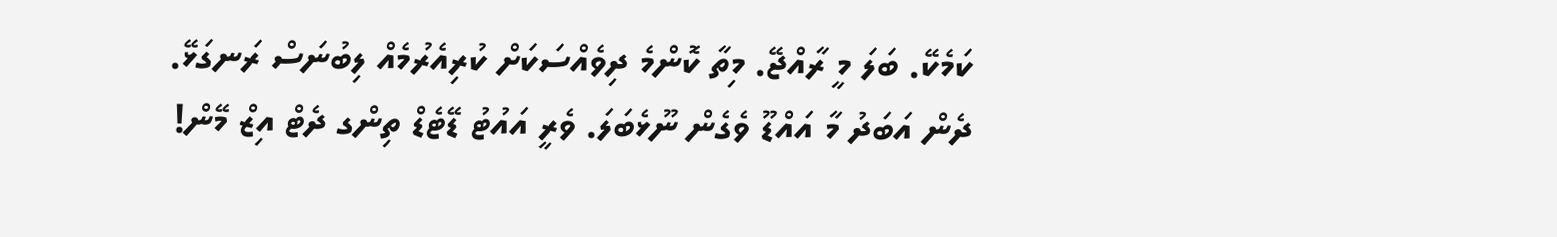ކަމެކޭ. ބަލަ މީ ރާއްޖޭ. މިތާ ކޮންމެ ދިވެއްސަކަށް ކުރިއެރުމެއް ލިބުނަސް ރަނގަޅޭ. ދެން އަބަދު މާ އައްޑޫ ވެގެން ނޫޅެބަލަ. ވެރީ އައުޓު ޑޭޓެޑް ތިންގ ދެޓް އިޒް މޭން!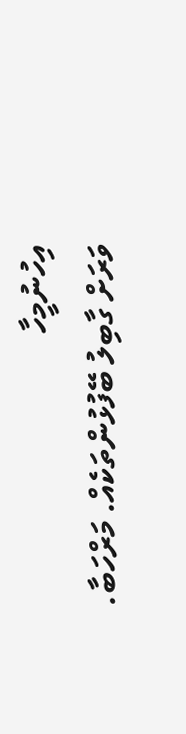އިހުނުމީހާ
ވަރަށް ގާބިލު ބޭފުޅުންތަކެއް. މަރްހަބާ.